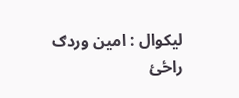لیکوال : امین وردګ
راځئ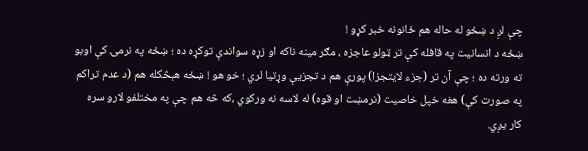چې لږ د ښځو له حاله هم ځانونه خبر کړو !
ښځه د انسانیت په قافله کې تر ټولو عاجزه ، مګر مینه ناکه او زړه سواندې توکړه ده ؛ ښځه په نرمۍ کې اوبو ته ورته ده ؛ چې آن تر (جزء لایتجزا) پورې هم د تجزیې وړتیا لري ؛ خو هو ! ښځه هېڅکله هم (د عدم تراکم په صورت کې) هغه خپل خاصیت (نرمښت او قوه) له لاسه نه ورکوي ،که څه هم چې په مختلفو لارو سره کار يږي.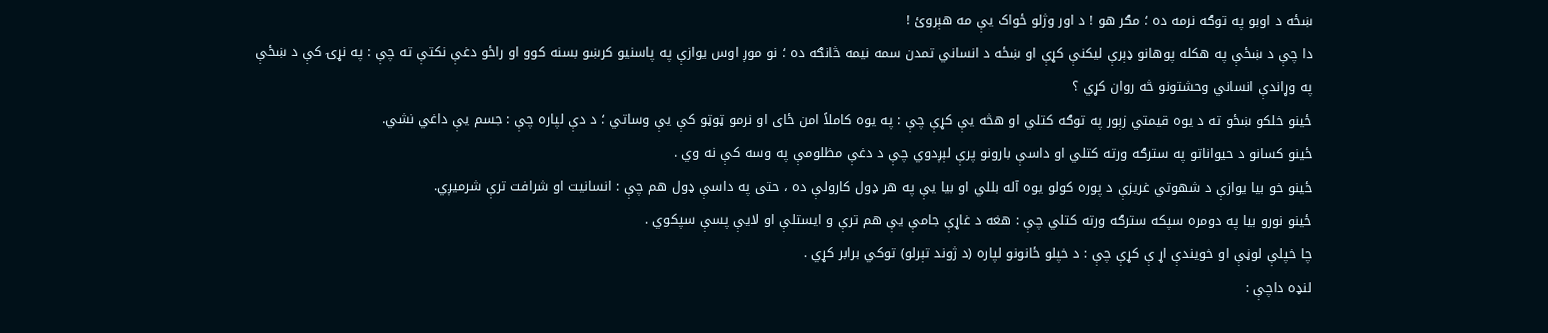ښځه د اوبو په توګه نرمه ده ؛ مګر هو ! د اور وژلو ځواک يې مه هېروئ !
دا چې د ښځې په هکله پوهانو ډېرې ليکنې کړې او ښځه د انساني تمدن سمه نیمه څانګه ده ؛ نو موږ اوس یوازې په پاسنیو کرښو بسنه کوو او راځو دغې نکتې ته چې : په نړۍ کې د ښځې په وړاندې انساني وحشتونو څه روان کړي ؟
ځينو خلکو ښځو ته د یوه قیمتي زېور په توګه کتلي او هڅه یې کړې چې : په یوه کاملاً امن ځای او نرمو ټوټو کې يې وساتي ؛ د دې لپاره چې : جسم يې داغي نشي.
ځينو کسانو د حیواناتو په سترګه ورته کتلي او داسې بارونو پرې لېږدوي چې د دغې مظلومې په وسه کې نه وي .
ځينو خو بیا یوازې د شهوتي غریزې د پوره کولو یوه آله بللي او بیا یې په هر ډول کارولې ده ، حتی په داسې ډول هم چې : انسانیت او شرافت ترې شرميږي.
ځينو نورو بیا په دومره سپکه سترګه ورته کتلي چې : هغه د غاړې جامې یې هم ترې و ایستلې او لایې پسې سپکوي .
چا خپلې لوڼې او خویندې اړ ې کړې چې : د خپلو ځانونو لپاره (د ژوند تېرلو) توکي برابر کړي .
لنډه داچې :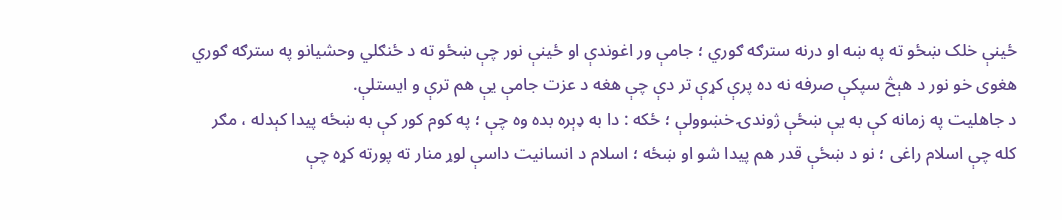ځينې خلک ښځو ته په ښه او درنه سترګه ګوري ؛ جامې ور اغوندې او ځينې نور چې ښځو ته د ځنګلي وحشیانو په سترګه ګوري هغوی خو نور د هېڅ سپکې صرفه نه ده پرې کړې تر دې چې هغه د عزت جامې يې هم ترې و ایستلې.
د جاهلیت په زمانه کې به يې ښځې ژوندۍ خښوولې ؛ ځکه : دا به ډېره بده وه چې ؛ په کوم کور کې به ښځه پیدا کېدله ، مګر کله چې اسلام راغی ؛ نو د ښځې قدر هم پيدا شو او ښځه ؛ اسلام د انسانیت داسې لوړ منار ته پورته کړه چې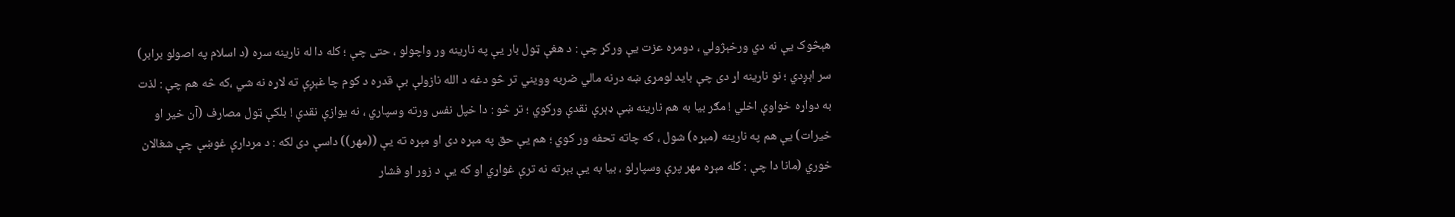هېڅوک یې نه دي ورخېژولي ، دومره عزت یې ورکړ چې : د هغې ټول بار یې په نارينه ور واچولو ، حتی چې ؛ کله دا له نارینه سره (د اسلام په اصولو برابر) سر اېږدي ؛ نو نارينه اړ دی چې باید لومړی ښه درنه مالي ضربه وویني تر څو دغه د الله نازولې بې قدره د کوم چا غېږې ته لاړه نه شي ،که څه هم چې : لذت به دواړه خواوې اخلي ! مګر بیا به هم نارينه ښې ډېرې نقدې ورکوي ؛ تر څو : دا خپل نفس ورته وسپاري ، نه یوازې نقدې ! بلکې ټول مصارف (آن خیر او خیرات) يې هم په نارينه (مېړه) شول ، که چاته تحفه ور کوي ؛ هم یې حق په مېړه دی او مېړه ته یې ((مهر)) داسې دی لکه : د مردارې غوښې چې شغالان خوري (مانا دا چې : کله مېړه مهر پرې وسپارلو ، بیا به یې بېرته نه ترې غواړي او که یې د زور او فشار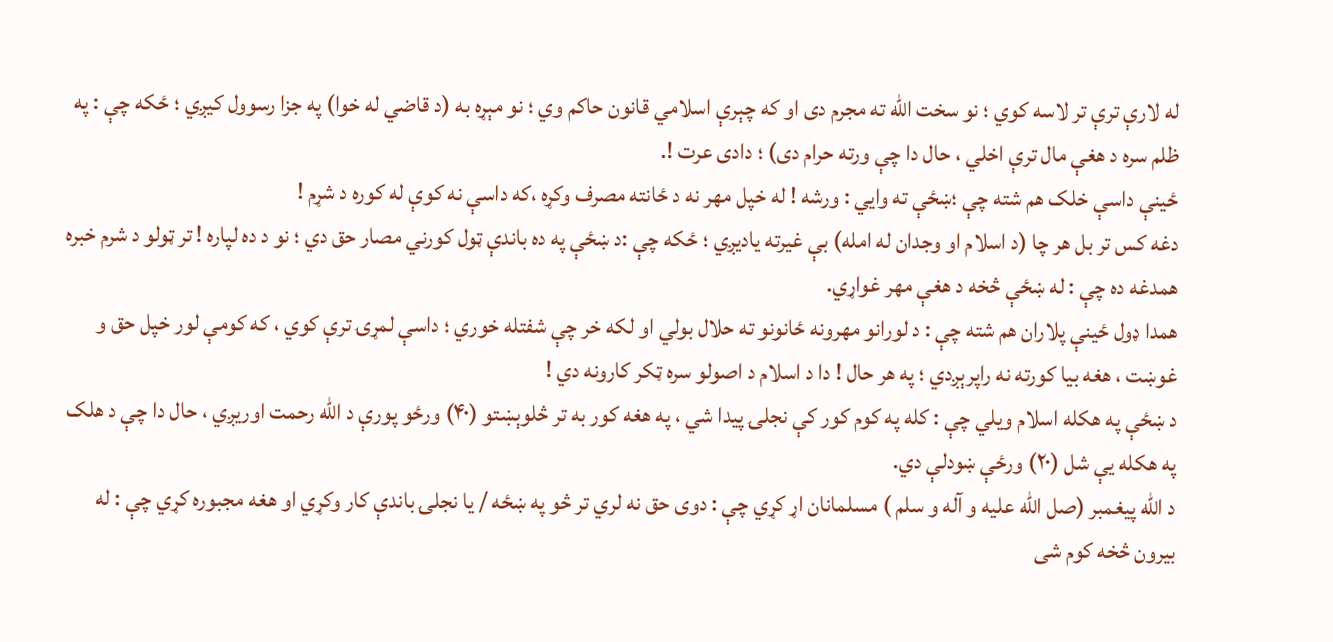له لارې ترې تر لاسه کوي ؛ نو سخت الله ته مجرم دی او که چېرې اسلامي قانون حاکم وي ؛ نو مېړه به (د قاضي له خوا) په جزا رسوول کيږي ؛ ځکه چې : په ظلم سره د هغې مال ترې اخلي ، حال دا چې ورته حرام دی) ؛ دادی عرت !.
ځينې داسې خلک هم شته چې ؛ښځې ته وايي : ورشه ! له خپل مهر نه د ځانته مصرف وکړه ،که داسې نه کوې له کوره د شړم !
دغه کس تر بل هر چا (د اسلام او وجدان له امله) بې غیرته یاديږي ؛ ځکه چې :د ښځې په ده باندې ټول کورني مصار حق دي ؛ نو د ده لپاره ! تر ټولو د شرم خبره همدغه ده چې : له ښځې څخه د هغې مهر غواړي.
همدا ډول ځينې پلاران هم شته چې : د لورانو مهرونه ځانونو ته حلال بولي او لکه خر چې شفتله خوري ؛ داسې لمړۍ ترې کوي ، که کومې لور خپل حق و غوښت ، هغه بیا کورته نه راپرېږدي ؛ په هر حال ! دا د اسلام د اصولو سره ټکر کارونه دي !
د ښځې په هکله اسلام ویلي چې : کله په کوم کور کې نجلۍ پيدا شي ، په هغه کور به تر څلوېښتو (۴۰) ورځو پورې د الله رحمت اوريږي ، حال دا چې د هلک په هکله یې شل (۲۰) ورځې ښودلې دي.
د الله پيغمبر (صل الله علیه و آله و سلم ) مسلمانان اړ کړي چې : دوی حق نه لري تر څو په ښځه / یا نجلۍ باندې کار وکړي او هغه مجبوره کړي چې : له بيرون څخه کوم شی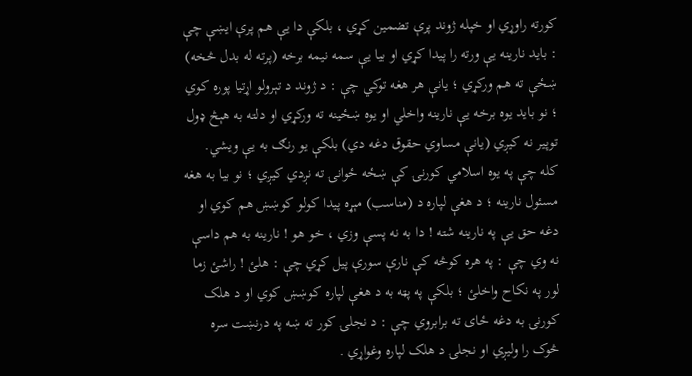کورته راوړي او خپله ژوند پرې تضمین کړي ، بلکې دا یې هم پرې ايښې چې : باید نارينه یې ورته را پيدا کړي او بیا يې سمه نیمه برخه (پرته له بدل څخه) ښځې ته هم ورکړي ؛ یانې هر هغه توکي چې : د ژوند د تېرولو اړتیا پوره کوي ؛ نو باید یوه برخه يې نارينه واخلي او یوه ښځينه ته ورکړي او دلته به هېڅ ډول توپير نه کيږي (یانې مساوي حقوق دغه دي) بلکې یو رنګ به يې ويشي.
کله چې په یوه اسلامي کورنۍ کې ښځه ځوانۍ ته نږدي کيږي ؛ نو بیا به هغه مسئول نارينه ؛ د هغې لپاره د (مناسب) مېړه پیدا کولو کوښښ هم کوي او دغه حق يې په نارينه شته ! دا به نه پسې وزي ، خو هو ! نارينه به هم داسې نه وي چې : په هره کوڅه کې نارې سورې پیل کړي چې : هلئ ! راشئ زما لور په نکاح واخلئ ؛ بلکې په پټه به د هغې لپاره کوښښ کوي او د هلک کورنۍ به دغه ځای ته برابروي چې : د نجلۍ کور ته ښه په درنښت سره څوک را وليږي او نجلۍ د هلک لپاره وغواړي .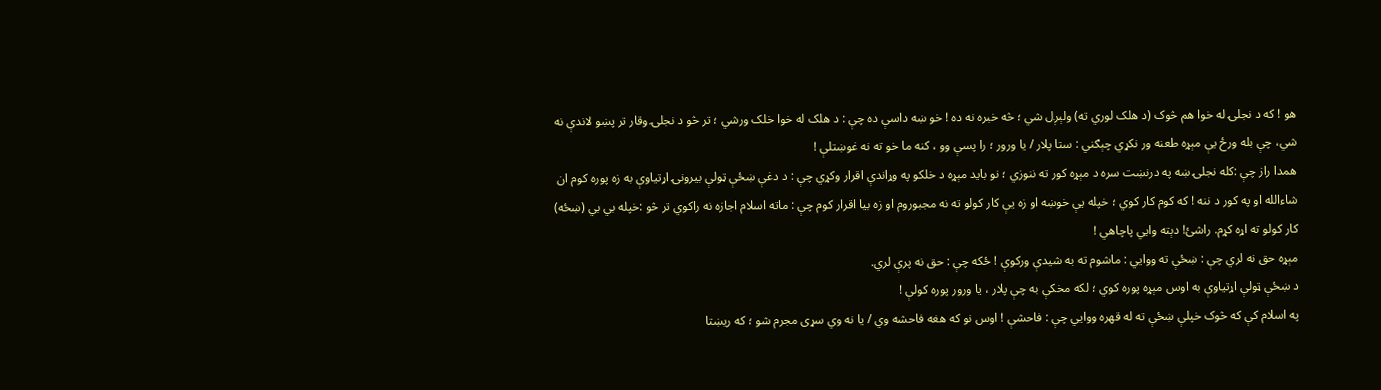هو ! که د نجلۍ له خوا هم څوک (د هلک لوري ته) ولېږل شي ؛ څه خبره نه ده ! خو ښه داسې ده چې : د هلک له خوا خلک ورشي ؛ تر څو د نجلۍ وقار تر پښو لاندې نه شي، چې بله ورځ یې مېړه طعنه ور نکړي چېګني : ستا پلار / یا ورور ؛ را پسې وو ، کنه ما خو ته نه غوښتلې !
همدا راز چې :کله نجلۍ ښه په درنښت سره د مېړه کور ته ننوزي ؛ نو باید مېړه د خلکو په وړاندې اقرار وکړي چې : د دغې ښځې ټولې بيرونۍ اړتیاوې به زه پوره کوم ان شاءالله او په کور د ننه ! که کوم کار کوي ؛ خپله یې خوښه او زه يې کار کولو ته نه مجبوروم او زه بیا اقرار کوم چې : ماته اسلام اجازه نه راکوي تر څو :خپله بي بي (ښځه) کار کولو ته اړه کړم. راشئ! دېته وايي پاچاهي !
مېړه حق نه لري چې : ښځې ته ووایي : ماشوم ته به شيدې ورکوې ! ځکه چې : حق نه پرې لري.
د ښځې ټولې اړتیاوې به اوس مېړه پوره کوي ؛ لکه مخکې به چې پلار ، یا ورور پوره کولې !
په اسلام کې که څوک خپلې ښځې ته له قهره ووایي چې : فاحشې ! اوس نو که هغه فاحشه وي / یا نه وي سړی مجرم شو ؛ که ريښتا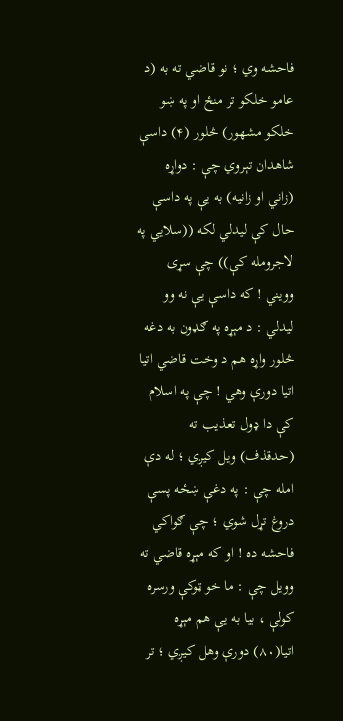فاحشه وي ؛ نو قاضي ته به (د عامو خلکو تر منځ او په ښو خلکو مشهور) څلور (۴) داسې شاهدان تېروي چې : دواړه (زاني او زانیه) به یې په داسې حال کې ليدلي لکه ((سلايي په لاجرومله کې)) چې سړی وویني ! که داسې یې نه وو ليدلي : د مېړه په ګډون به دغه څلور واړه هم د وخت قاضي اتیا اتیا دورې وهي ! چې په اسلام کې دا ډول تعذیب ته (حدقذف) ويل کيږي ؛ له دې امله چې : په دغې ښځه پسې دروغ تړل شوي ؛ چې ګواکي فاحشه ده ! او که مېړه قاضي ته وویل چې : ما خو ټوکې ورسره کولې ، بیا به یې هم مېړه اتیا(۸۰) دورې وهل کيږي ؛ تر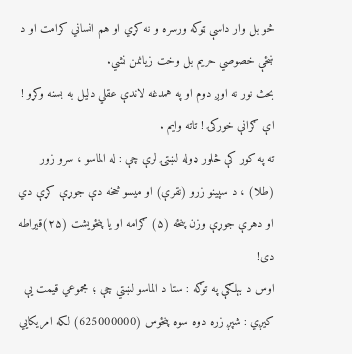څو بل وار داسې ټوکه ورسره و نه کړي او هم انساني کرامت او د ښځې خصوصي حریم بل وخت زیانمن نشي.
بحث نور نه اوږ دوم او په همدغه لاندې عقلي دليل به بسنه وکړو !
اې ګرانې خورکۍ ! تاته وایم .
ته په کور کې څلور ډوله لښتۍ لرې چې : له الماسو ، سرو زور (طلا) ، د سپينو زرو (نقرې) او میسو څخه دې جوړې کړې دي او دهرې جوړې وزن پنځه (۵) ګرامه او یا پنځويشت (۲۵)قیراطه دی!
اوس د بېلګې په توګه : ستا د الماسو لښتي چې ؛ مجموعي قیمت یې کيږي : شپږ زره دوه سوه پنځوس (625000000) لکه امريکايي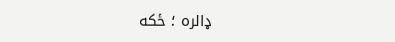ډالره ؛ ځکه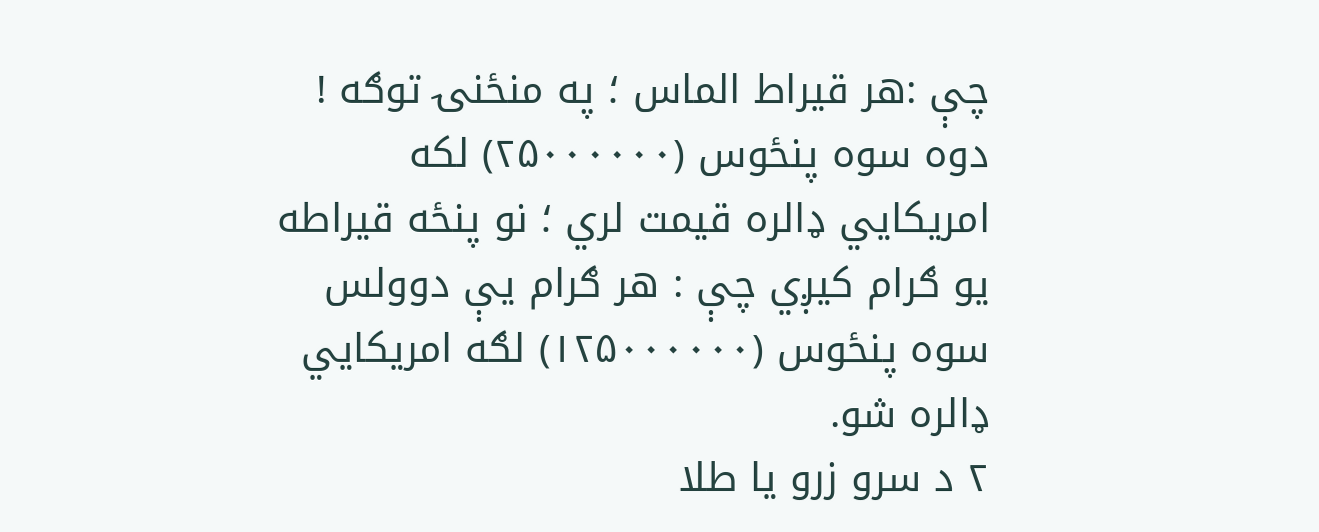چې :هر قیراط الماس ؛ په منځنۍ توګه ! دوه سوه پنځوس (۲۵۰۰۰۰۰۰) لکه امریکایي ډالره قيمت لري ؛ نو پنځه قیراطه یو ګرام کيږي چې : هر ګرام یې دوولس سوه پنځوس (۱۲۵۰۰۰۰۰۰) لګه امریکايي ډالره شو.
۲ د سرو زرو یا طلا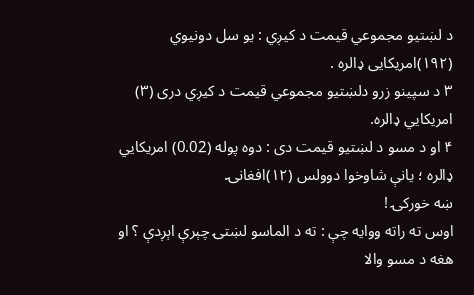د لښتیو مجموعي قیمت د کيږي : یو سل دونیوي (۱۹۲)امریکایی ډالره .
۳ د سپينو زرو دلښتیو مجموعي قيمت د کيږي دری (۳) امریکايي ډالره.
۴ او د مسو د لښتیو قيمت دی : دوه پوله (0.02) امریکايي ډالره ؛ یانې شاوخوا دوولس (۱۲)افغانۍ.
ښه خورکۍ !
اوس ته راته ووايه چې : ته د الماسو لښتۍ چېرې اېږدې ؟ او هغه د مسو والا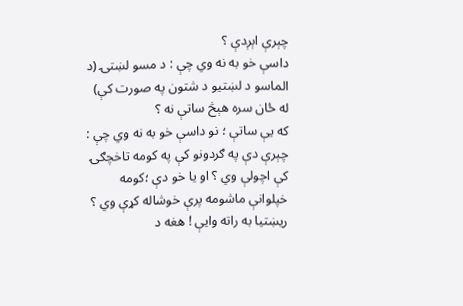چېرې اېږدې ؟
داسې خو به نه وي چې : د مسو لښتۍ (د الماسو د لښتیو د شتون په صورت کې) له ځان سره هېڅ ساتې نه ؟
که یې ساتې ؛ نو داسې خو به نه وي چې : چېرې دې په ګردونو کې په کومه تاخچګۍ کې اچولې وي ؟ او یا خو دې ؛کومه خپلوانې ماشومه پرې خوشاله کړې وي ؟
ريښتیا به راته وایې ! هغه د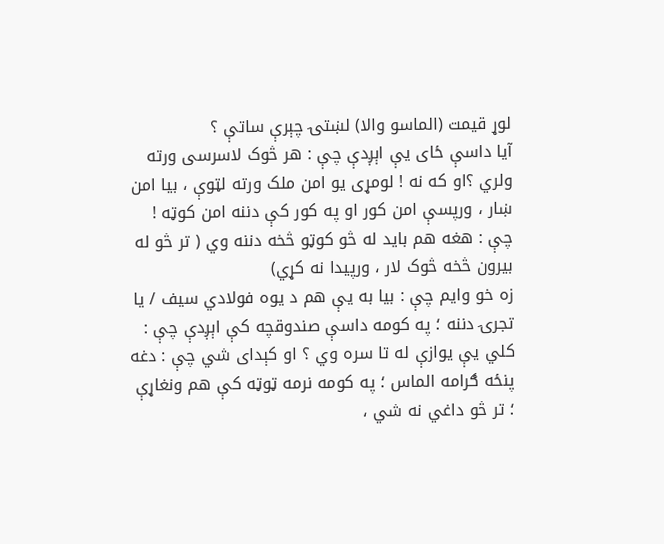لوړ قیمت (الماسو والا) لښتۍ چېرې ساتې ؟
آیا داسې ځای یې اېږدې چې : هر څوک لاسرسی ورته ولري ؟او که نه ! لومړی یو امن ملک ورته لټوې ، بیا امن ښار ، ورپسې امن کور او په کور کې دننه امن کوټه ! چې : هغه هم باید له څو کوټو څخه دننه وي ( تر څو له بيرون څخه څوک لار ، ورپيدا نه کړي)
زه خو وایم چې : بیا به یې هم د یوه فولادي سیف / یا تجرۍ دننه ؛ په کومه داسې صندوقچه کې اېږدې چې : کلي یې یوازې له تا سره وي ؟ او کېدای شي چې : دغه پنځه ګرامه الماس ؛ په کومه نرمه ټوټه کې هم ونغاړې ؛ تر څو داغي نه شي ،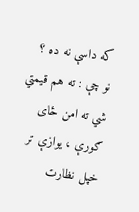که داسې نه ده ؟
نو چې : ته هم قيمتي شي ته امن ځای ګورې ، یوازې تر خپل نظارت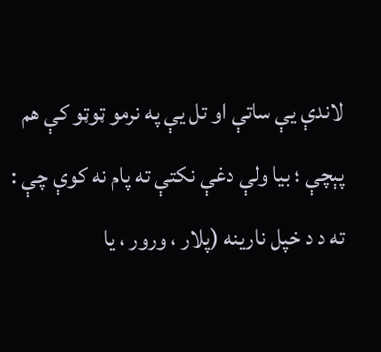لاندې يې ساتې او تل یې په نرمو ټوټو کې هم پېچې ؛ بیا ولې دغې نکتې ته پام نه کوې چې : ته د د خپل نارينه (پلار ، ورور ، یا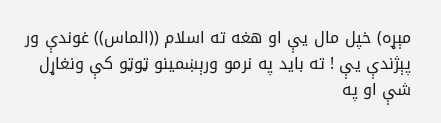مېړه) خپل مال یې او هغه ته اسلام ((الماس)) غوندې ور پېژندې يې ! ته باید په نرمو ورېښمینو ټوټو کې ونغاړل شې او په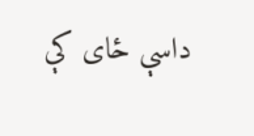داسې ځای کې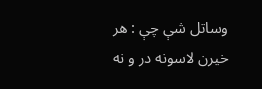وساتل شې چې : هر خيرن لاسونه در و نه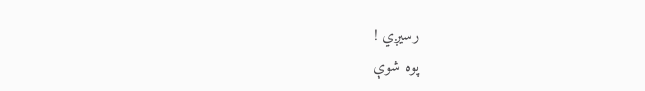رسيږي !
پوه شوې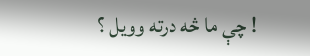! چې ما څه درته وویل ؟